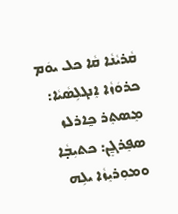ܩܵܪܝܵܢܵܐ ܩܵܐ ܟܠ ܝܘܿܡ
ܟܪܘܿܙܵܐ ܐܸܢܓܠܹܣܵܝܵܐ: ܡܸܣܬܸܪ ܟ̰ܐܪܠܙ ܣܦܸܪܓ̰ܸܢ: ܟܬܝܼܒ̣ܵܐ ܘܡܘܼܪܝܸܙܵܐ ܝܠܹܗ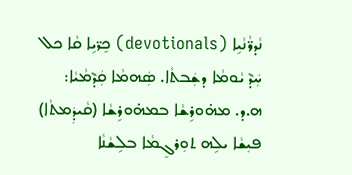ܢܵܕܖ̈ܵܢܵܝܹܐ (devotionals) ܟܸܖ̈ܝܹܐ ܩܵܐ ܟܠ ܚܲܕ݉ ܝܵܘܡܵܐ ܕܫܲܒܬܵܐ. ܣܲܗܡܵܐ ܩܲܕ݉ܡܵܝܵܐ: ܗ.ܕ. ܡܗ̇ܘܪܹܫܵܐ ܒܡܗ̇ܘܪܹܫܵܐ (ܩܵܝܕܲܡܬܵܐ) ܦܝܼܫܵܐ ܝܠܹܗ ܬܘܼܪܓܸܡܵܐ ܒܠܹܫܵܢܵܐ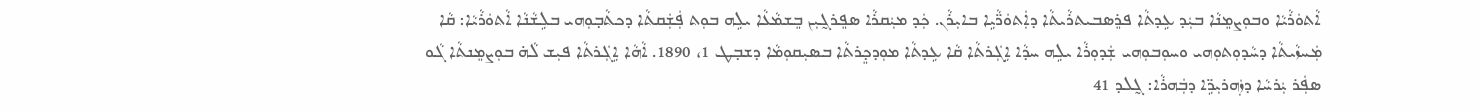ܐܵܬܘܿܪܵܝܵܐ ܘܒܘܼܨܡܸܢܵܐ ܒܝܲܕ ܥܹܕܬܵܐ ܦܪܸܣܒܝܬܪܵܝܬܵܐ ܕܐܲܬܘܿܖ̈ܵܝܹܐ ܒܐܝܼܪܵܢ. ܟܲܕ ܡܝܲܩܪܵܐ ܣܦܸܪܓ̰ܝܼܢ ܒܸܫܡܵܥܵܐ ܝܠܹܗ ܒܘܼܬ ܦܲܫܲܩܬܵܐ ܕܟܬܵܒ̣ܘܼܗܝ ܒܠܹܫܵܢܵܐ ܐܵܬܘܿܪܵܝܵܐ: ܩܵܐ ܡܲܚܙܵܝܬܵܐ ܕܚܵܕܘܼܬܘܼܗܝ ܘܚܘܼܒܘܼܗܝ ܫܲܕܘܼܪܵܐ ܝܠܹܗ ܚܕܵܐ ܐܹܓܲܪܬܵܐ ܩܵܐ ܥܹܕܬܵܐ ܡܘܼܕܟ̣ܸܪܬܵܐ ܒܣܝܼܩܘܼܡܵܐ ܕܫܒ̣ܛ 1، 1890. ܐܵܗܵܐ ܐܹܓܲܪܬܵܐ ܦܝܼܫ ܠܵܗ̇ ܒܘܼܨܡܸܢܬܵܐ ܓܵܘ ܣܦܲܪ ܝܲܪܚܵܐ ܕܙܲܗܪܝܼܖܹ̈ܐ ܕܒܲܗܪܵܐ: ܓ̰ܠܕ 41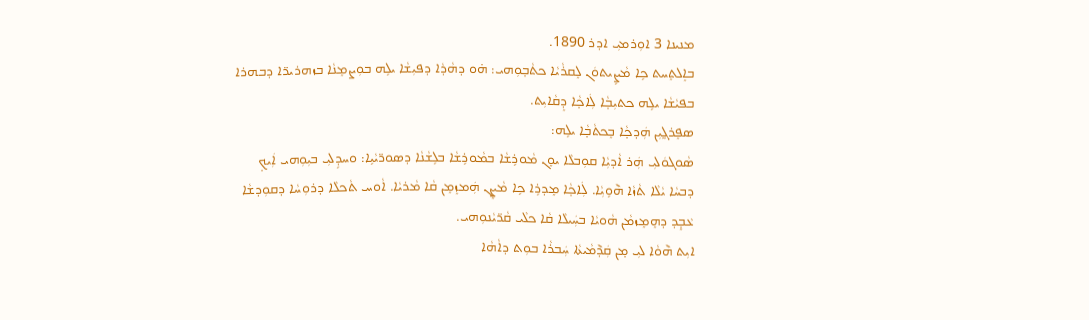ܡܢܝܢܐ 3 ܐܘܼܪܡܝܼ ܐܕܪ 1890.
ܒܐܸܠܬܸܚܬ ܟܹܐ ܡܵܨܹܝܬܘܿܢ ܠܸܩܪܵܝܵܐ ܟܬܵܒ̣ܘܼܗܝ: ܗ̇ܘ ܕܗܵܕܵܐ ܕܦܝܼܫܵܐ ܝܠܹܗ ܒܘܼܨܡܸܢܵܐ ܒܙܗܪܝܖ̈ܐ ܕܒܗܪܐ ܒܦܝܵܫܵܐ ܝܠܹܗ ܟܬܝܼܒ̣ܵܐ ܠܲܐܟ̣ܵܐ ܕܸܩܵܐܝܼܬ.
ܣܦܸܪܓ̰ܝܼܢ ܗܲܕܟ̣ܵܐ ܒܸܟܬܵܒ̣ܵܐ ܝܠܹܗ:
ܣܵܘܓܘܿܠܝܼ ܗܲܪ ܐܵܕܝܼܵܐ ܩܘܼܒܠܵܐ ܝܘܸܢ ܡܵܘܪܹܫܵܐ ܒܡܵܘܪܹܫܵܐ ܒܠܹܫܵܢܵܐ ܕܣܘܖ̈ܝܵܝܹܐ: ܘܚܕܹܠܝܼ ܒܝܼܘܼܗܝ ܐܲܝܟ̣ ܕܒܚܵܐ ܝܵܠܵܐ ܬܵܙܵܐ ܗ݉ܘܹܝܼܵܐ. ܠܲܐܟ̣ܵܐ ܡܸܕܪܹܐ ܟܹܐ ܡܵܨܸܢ ܗܲܡܙܸܡܸܢ ܩܵܐ ܡܵܪܝܵܐ. ܐܵܘܚ ܬܵܟܠܵܐ ܕܪܘܼܚܵܐ ܕܩܘܼܕܫܵܐ ܥܵܒ̣ܸܕ ܕܗܸܡܸܙܡܵܢ ܗܵܘܝܵܐ ܒܚܲܝܠܵܐ ܩܵܐ ܟܠܵܝ ܩܵܖ̈ܝܵܢܘܼܗܝ.
ܐܝܼܬ ܗ݉ܘܵܐ ܠܝܼ ܡ̣ܢ ܩܲܕ݉ܡܵܝܬܵܐ ܚܲܒܪܵܐ ܒܘܼܬ ܕܐܵܗܵܐ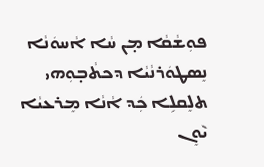ܦܘܼܫܵܩܵܐ ܡ̣ܢ ܚܵܐ ܐܵܚܘܿܢܵܐ ܢܸܣܛܘܿܪܢܵܝܵܐ ܕܟܬܵܒ̣ܘܼܗܝ ܬܠܸܩܠܹܐ ܟܲܕ ܐܵܢܵܐ ܡܸܪܥܝܵܐ ܝ݉ܘܸܢ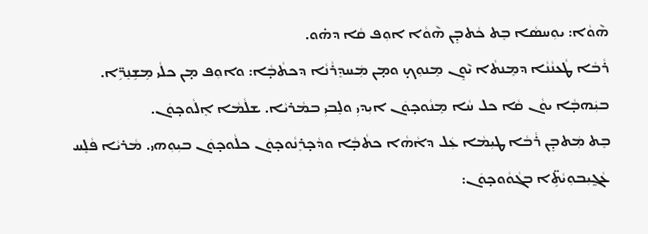ܗ݉ܘܵܐ: ܝܘܼܚܣܵܐ ܒܸܬ ܟܵܬܒ̣ܸܢ ܗ݉ܘܵܐ ܐܘܼܦ ܩܵܐ ܕܗ̇ܘ.
ܪܵܒܵܐ ܛܵܥܢܵܢܵܐ ܕܡܸܢܬܵܐ ܝ݉ܘܸܢ ܡܸܢܘܼܟ̣ ܘܡ̣ܢ ܡܲܚܕܸܪܵܢܵܐ ܕܟܬܵܒ̣ܵܐ: ܘܐܘܼܦ ܡ̣ܢ ܟܠܵܝ ܡܹܫܹܢܸܖܹ̈ܐ. ܒܝܲܗܒ̣ܵܐ ܝܘܵܢ ܩܵܐ ܟܠ ܚܵܐ ܡܸܢܵܘܟ̣ܘܿܢ ܐܝܼܕܝܼ ܘܠܸܒܝܼ ܒܡܵܪܝܵܐ. ܫܠܵܡܵܐ ܐܸܠܵܘܟ̣ܘܿܢ.
ܒܸܬ ܡܲܬܒ̣ܸܢ ܪܵܒܵܐ ܛܝܼܡܵܐ ܥܲܠ ܕܐܵܗܵܐ ܟܬܵܒ̣ܵܐ ܘܕܵܟ̣ܪܸܢܵܘܟ̣ܘܿܢ ܟܠܵܘܟ̣ܘܿܢ ܒܝܼܘܼܗܝ. ܡܵܪܝܵܐ ܦܵܠܸܚ ܥܵܓ̰ܝܼܒܘܼܝܵܬܹ̈ܐ ܒܓܵܘܵܘܟ̣ܘܿܢ: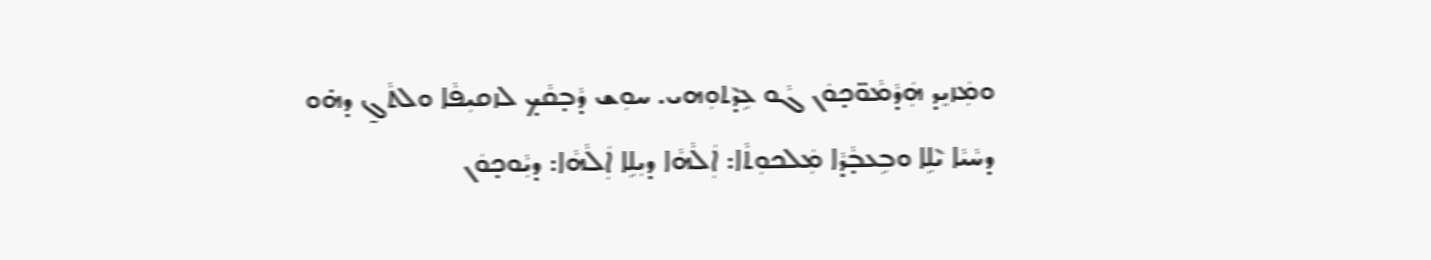ܘܡܲܙܝܸܕ ܗܲܕܵܡܵܘ̈ܟ̣ܘܿܢ ܓܵܘ ܥܹܕ݉ܬܘܼܗܝ. ܚܘܼܫ ܕܵܒ̣ܩܵܟ̣ ܠܙܩܝܼܦܵܐ ܘܠܬܵܓ̰ ܕܗ̇ܘ ܕܚܵܝܵܐ ܝ݉ܠܹܐ ܘܒܹܥܒ̣ܵܕܵܐ ܡܲܠܟܘܼܬܵܐ: ܐܲܠܵܗܵܐ ܕܝܼܠܹܐ ܐܲܠܵܗܵܐ: ܕܝܼܵܘܟ̣ܘܿܢ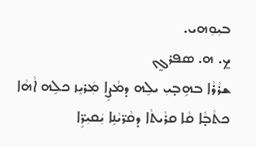ܒܝܼܘܼܗܝ.
ܟ̰. ܗ. ܣܦܪܓ̰ܢ
ܫܪܵܪܵܐ ܒܗܹܒ̣ܝܼ ܝܠܹܗ ܕܡܵܨܹܐ ܡܲܪܝܸܙ ܟܠܹܗ ܐܵܗܵܐ ܟܬܵܒ̣ܵܐ ܩܵܐ ܩܪܵܝܬܵܐ ܕܩܵܖ̈ܝܵܢܹܐ ܝܲܩܝܼܖܹ̈ܐ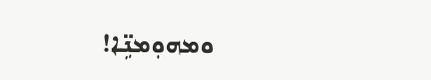ܘܡܗܘܼܡܢܹ̈ܐ!